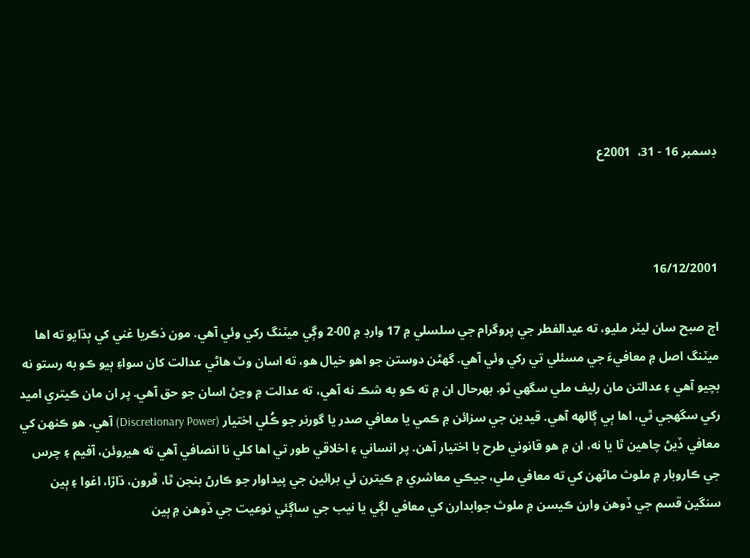ڊسمبر 16 - 31،  2001ع



16/12/2001

اڄ صبح سان ليٽر مليو، ته عيدالفطر جي پروگرام جي سلسلي ۾ 17 وارڊ ۾ 00-2 وڳي ميٽنگ رکي وئي آهي. مون ذڪريا غني کي ٻڌايو ته اها ميٽنگ اصل ۾ معافيءَ جي مسئلي تي رکي وئي آهي. گهڻن دوستن جو اهو خيال هو، ته اسان وٽ هاڻي عدالت کان سواءِ ٻيو ڪو به رستو نه بچيو آهي ۽ عدالتن مان رليف ملي سگهي ٿو. بهرحال ان ۾ ته ڪو به شڪ نه آهي، ته عدالت ۾ وڃڻ اسان جو حق آهي. پر ان مان ڪيتري اميد رکي سگهجي ٿي، اها ٻي ڳالهه آهي. قيدين جي سزائن ۾ ڪمي يا معافي صدر يا گورنر جو ڪُلي اختيار (Discretionary Power) آهي. هو ڪنهن کي معافي ڏيڻ چاهين ٿا يا نه، ان ۾ هو قانوني طرح با اختيار آهن. پر انساني ۽ اخلاقي طور تي اها کلي نا انصافي آهي ته هيروئن، آفيم ۽ چرس جي ڪاروبار ۾ ملوث ماڻهن کي ته معافي ملي، جيڪي معاشري ۾ ڪيترن ئي برائين جي پيداوار جو ڪارڻ بنجن ٿا، ڦرون، ڌاڙا، اغوا ۽ ٻين سنگين قسم جي ڏوهن وارن ڪيسن ۾ ملوث جوابدارن کي معافي لڳي يا نيب جي ساڳئي نوعيت جي ڏوهن ۾ ٻين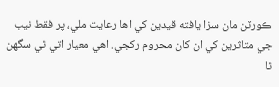ڪورٽن مان سزا يافته قيدين کي اها رعايت ملي، پر فقط نيب جي متاثرين کي ان کان محروم رکجي. اهي معيار اتي ٿي سگهن ٿا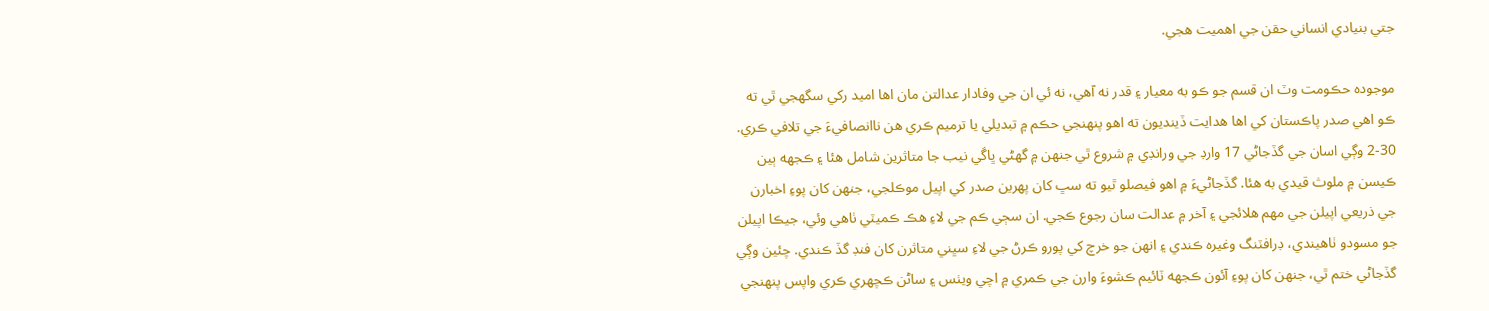جتي بنيادي انساني حقن جي اهميت هجي.

موجوده حڪومت وٽ ان قسم جو ڪو به معيار ۽ قدر نه آهي، نه ئي ان جي وفادار عدالتن مان اها اميد رکي سگهجي ٿي ته ڪو اهي صدر پاڪستان کي اها هدايت ڏينديون ته اهو پنهنجي حڪم ۾ تبديلي يا ترميم ڪري هن ناانصافيءَ جي تلافي ڪري. 30-2 وڳي اسان جي گڏجاڻي 17 وارڊ جي ورانڊي ۾ شروع ٿي جنهن ۾ گهڻي ڀاڱي نيب جا متاثرين شامل هئا ۽ ڪجهه ٻين ڪيسن ۾ ملوث قيدي به هئا. گڏجاڻيءَ ۾ اهو فيصلو ٿيو ته سڀ کان پهرين صدر کي اپيل موڪلجي، جنهن کان پوءِ اخبارن جي ذريعي اپيلن جي مهم هلائجي ۽ آخر ۾ عدالت سان رجوع ڪجي. ان سڄي ڪم جي لاءِ هڪ ڪميٽي ٺاهي وئي، جيڪا اپيلن جو مسودو ٺاهيندي، ڊرافٽنگ وغيره ڪندي ۽ انهن جو خرچ کي پورو ڪرڻ جي لاءِ سڀني متاثرن کان فنڊ گڏ ڪندي. چئين وڳي گڏجاڻي ختم ٿي، جنهن کان پوءِ آئون ڪجهه ٽائيم ڪشوءَ وارن جي ڪمري ۾ اچي ويٺس ۽ ساڻن ڪچهري ڪري واپس پنهنجي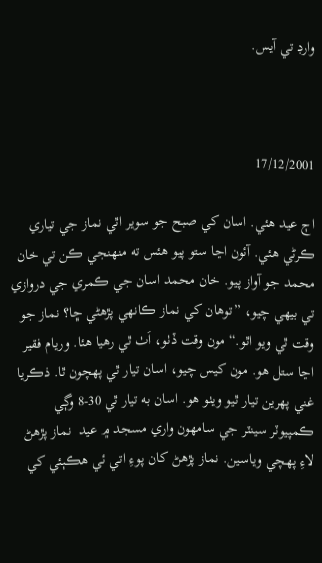وارڊ تي آيس.



17/12/2001

اڄ عيد هئي. اسان کي صبح جو سوير اٿي نماز جي تياري ڪرڻي هئي. آئون اڃا ستو پيو هئس ته منهنجي ڪن تي خان محمد جو آواز پيو. خان محمد اسان جي ڪمري جي دروازي تي بيهي چيو، ”توهان کي نماز ڪانهي پڙهڻي ڇا؟ نماز جو وقت ٿي ويو اٿو.“ مون وقت ڏٺو، اَٺ ٿي رهيا هئا. وريام فقير اڃا ستل هو. مون کيس چيو، اسان تيار ٿي پهچون ٿا. ذڪريا غني پهرين تيار ٿيو ويٺو هو. اسان به تيار ٿي 30-8 وڳي ڪمپيوٽر سينٽر جي سامهون واري مسجد ۾ عيد  نماز پڙهڻ لاءِ پهچي وياسين. نماز پڙهڻ کان پوءِ اتي ئي هڪٻئي کي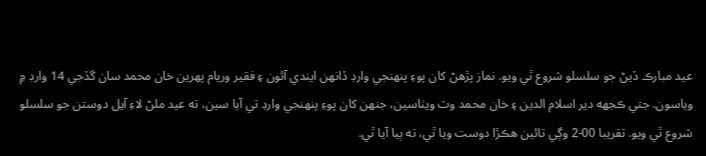عيد مبارڪ ڏيڻ جو سلسلو شروع ٿي ويو. نماز پڙهڻ کان پوءِ پنهنجي وارڊ ڏانهن ايندي آئون ۽ فقير وريام پهرين خان محمد سان گڏجي 14 وارڊ ۾ وياسون. جتي ڪجهه دير اسلام الدين ۽ خان محمد وٽ ويٺاسين، جنهن کان پوءِ پنهنجي وارڊ تي آيا سين، ته عيد ملڻ لاءِ آيل دوستن جو سلسلو شروع ٿي ويو. تقريبا 00-2 وڳي تائين هڪڙا دوست ويا ٿي، ته ٻيا آيا ٿي.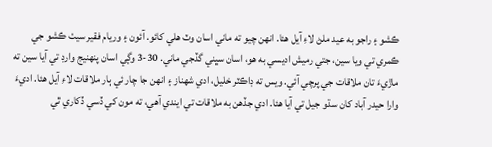ڪشو ۽ راجو به عيد ملڻ لاءِ آيل هئا. انهن چيو ته ماني اسان وٽ هلي کائو. آئون ۽ وريام فقير سيٺ ڪشو جي ڪمري تي ويا سين، جتي رميش اديسي به هو، اسان سڀني گڏجي ماني. 30-3 وڳي اسان پنهنيج وارڊ تي آيا سين ته ماڙيءَ تان ملاقات جي پرچي آئي. ويس ته ڊاڪٽر خليل، ادي شهناز ۽ انهن جا چار ئي ٻار ملاقات لاءِ آيل هئا. اديءَ وارا حيدر آباد کان سڌو جيل تي آيا هئا. ادي جڏهن به ملاقات تي ايندي آهي، ته مون کي ڏسي ڏکاري ٿي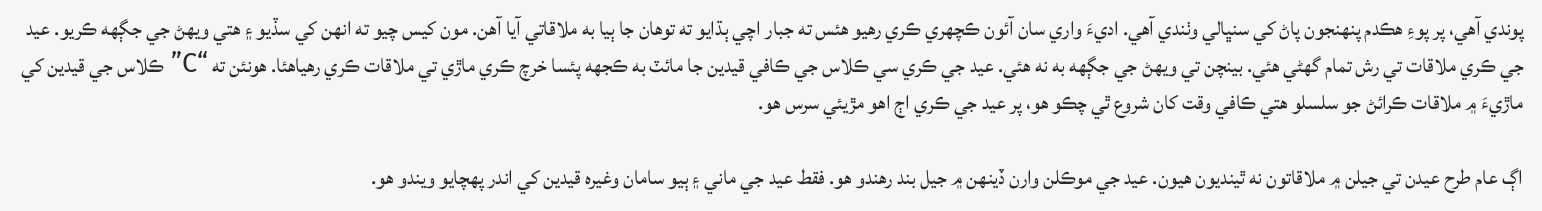پوندي آهي، پر پوءِ هڪدم پنهنجون پاڻ کي سنڀالي وٺندي آهي. اديءَ واري سان آئون ڪچهري ڪري رهيو هئس ته جبار اچي ٻڌايو ته توهان جا ٻيا به ملاقاتي آيا آهن. مون کيس چيو ته انهن کي سڏيو ۽ هتي ويهڻ جي جڳهه ڪريو. عيد جي ڪري ملاقات تي رش تمام گهڻي هئي. بينچن تي ويهڻ جي جڳهه به نه هئي. عيد جي ڪري سي ڪلاس جي ڪافي قيدين جا مائٽ به ڪجهه پئسا خرچ ڪري ماڙي تي ملاقات ڪري رهياهئا. هونئن ته “C” ڪلاس جي قيدين کي ماڙيءَ ۾ ملاقات ڪرائڻ جو سلسلو هتي ڪافي وقت کان شروع ٿي چڪو هو، پر عيد جي ڪري اڄ اهو مڙيئي سرس هو.

اڳ عام طرح عيدن تي جيلن ۾ ملاقاتون نه ٿينديون هيون. عيد جي موڪلن وارن ڏينهن ۾ جيل بند رهندو هو. فقط عيد جي ماني ۽ ٻيو سامان وغيره قيدين کي اندر پهچايو ويندو هو.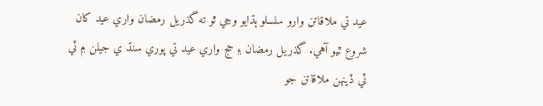عيد تي ملاقاتن وارو سلسلو ٻڌايو وڃي ٿو ته گذريل رمضان واري عيد کان شروع ٿيو آهي. گذريل رمضان ۽ حج واري عيد تي پوري سنڌ ي جيلن ۾ ٽي ٽي ڏينهن ملاقاتن جو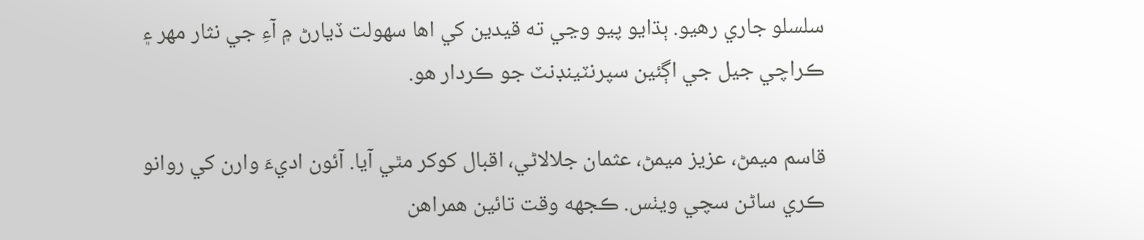سلسلو جاري رهيو. ٻڌايو پيو وڃي ته قيدين کي اها سهولت ڏيارڻ ۾ آءِ جي نثار مهر ۽ ڪراچي جيل جي اڳئين سپرنٽينڊنٽ جو ڪردار هو.

قاسم ميمڻ، عزيز ميمڻ، عثمان جلالاڻي، اقبال کوکر مٿي آيا. آئون اديءَ وارن کي روانو ڪري ساڻن سچي ويٺس. ڪجهه وقت تائين همراهن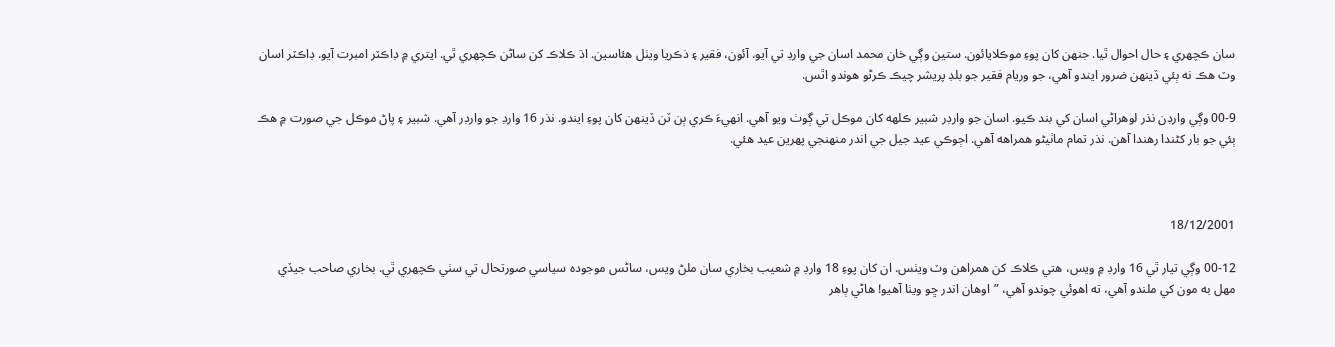سان ڪچهري ۽ حال احوال ٿيا. جنهن کان پوءِ موڪلايائون. ستين وڳي خان محمد اسان جي وارڊ تي آيو. آئون، فقير ۽ ذڪريا ويٺل هئاسين. اڌ ڪلاڪ کن ساڻن ڪچهري ٿي. ايتري ۾ ڊاڪٽر امبرت آيو. ڊاڪٽر اسان وٽ هڪ نه ٻئي ڏينهن ضرور ايندو آهي، جو وريام فقير جو بلڊ پريشر چيڪ ڪرڻو هوندو اٿس.

00-9 وڳي وارڊن نذر لوهراڻي اسان کي بند ڪيو. اسان جو وارڊر شبير ڪلهه کان موڪل تي ڳوٺ ويو آهي. انهيءَ ڪري ٻن ٽن ڏينهن کان پوءِ ايندو. نذر 16 وارڊ جو وارڊر آهي. شبير ۽ پاڻ موڪل جي صورت ۾ هڪ ٻئي جو بار کڻندا رهندا آهن. نذر تمام ماٺيڻو همراهه آهي. اڄوڪي عيد جيل جي اندر منهنجي پهرين عيد هئي.



18/12/2001

00-12 وڳي تيار ٿي 16 وارڊ ۾ ويس، هتي ڪلاڪ کن همراهن وٽ ويٺس. ان کان پوءِ 18 وارڊ ۾ شعيب بخاري سان ملڻ ويس، ساڻس موجوده سياسي صورتحال تي سٺي ڪچهري ٿي. بخاري صاحب جيڏي مهل به مون کي ملندو آهي، ته اهوئي چوندو آهي، ”اوهان اندر ڇو ويٺا آهيو! هاڻي ٻاهر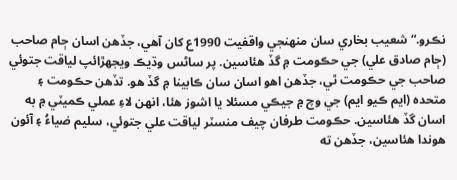نڪرو.“ شعيب بخاري سان منهنجي واقفيت 1990ع کان آهي، جڏهن اسان ڄام صاحب (ڄام صادق علي) جي حڪومت ۾ گڏ هئاسين. پر ساڻس وڌيڪ ويجهڙائپ لياقت جتوئي صاحب جي حڪومت ٿي، جڏهن اهو اسان سان ڪابينا ۾ گڏ هو. تڏهن حڪومت ۽ متحده (ايم ڪيو ايم) جي وچ ۾ جيڪي مسئلا يا اشوز هئا، انهن لاءِ عملي ڪميٽي ۾ به اسان گڏ هئاسين. حڪومت طرفان چيف منسٽر لياقت علي جتوئي، سليم ضياءُ ۽ آئون هوندا هئاسين، جڏهن ته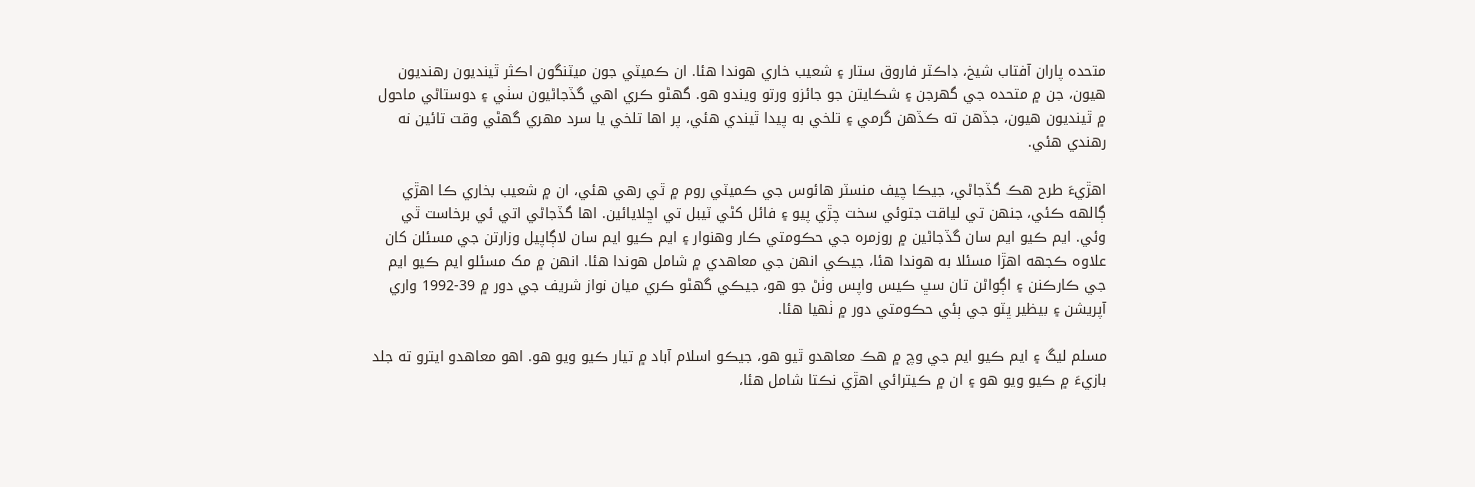متحده پاران آفتاب شيخ، ڊاڪٽر فاروق ستار ۽ شعيب خاري هوندا هئا. ان ڪميٽي جون ميٽنگون اڪثر ٿينديون رهنديون هيون، جن ۾ متحده جي گهرجن ۽ شڪايتن جو جائزو ورتو ويندو هو. گهڻو ڪري اهي گڏجاڻيون سٺي ۽ دوستاڻي ماحول ۾ ٿينديون هيون، جڏهن ته ڪڏهن گرمي ۽ تلخي به پيدا ٿيندي هئي، پر اها تلخي يا سرد مهري گهڻي وقت تائين نه رهندي هئي.

اهڙيءَ طرح هڪ گڏجاڻي، جيڪا چيف منسٽر هائوس جي ڪميٽي روم ۾ ٿي رهي هئي، ان ۾ شعيب بخاري ڪا اهڙي ڳالهه ڪئي، جنهن تي لياقت جتوئي سخت چڙي پيو ۽ فائل کڻي ٽيبل تي اڇلايائين. اها گڏجاڻي اتي ئي برخاست ٿي وئي. ايم ڪيو ايم سان گڏجاڻين ۾ روزمره جي حڪومتي ڪار وهنوار ۽ ايم ڪيو ايم سان لاڳاپيل وزارتن جي مسئلن کان علاوه ڪجهه اهڙا مسئلا به هوندا هئا، جيڪي انهن جي معاهدي ۾ شامل هوندا هئا. انهن ۾ مک مسئلو ايم ڪيو ايم جي ڪارڪنن ۽ اڳواڻن تان سڀ ڪيس واپس وٺڻ جو هو، جيڪي گهڻو ڪري ميان نواز شريف جي دور ۾ 39-1992 واري آپريشن ۽ بيظير ڀٽو جي ٻئي حڪومتي دور ۾ ٺهيا هئا.

مسلم ليگ ۽ ايم ڪيو ايم جي وچ ۾ هڪ معاهدو ٿيو هو، جيڪو اسلام آباد ۾ تيار ڪيو ويو هو. اهو معاهدو ايترو ته جلد بازيءَ ۾ ڪيو ويو هو ۽ ان ۾ ڪيترائي اهڙي نڪتا شامل هئا،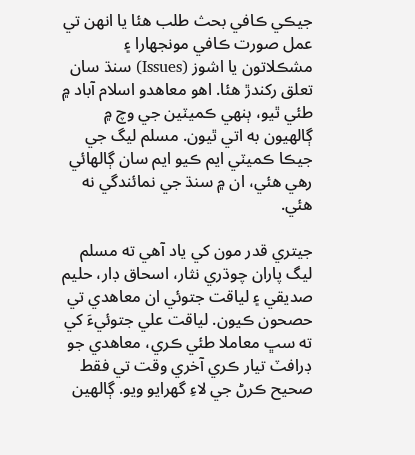جيڪي ڪافي بحث طلب هئا يا انهن تي عمل صورت ڪافي مونجهارا ۽ مشڪلاتون يا اشوز (Issues) سنڌ سان تعلق رکندڙ هئا. اهو معاهدو اسلام آباد ۾ طئي ٿيو، ٻنهي ڪميٽين جي وچ ۾ ڳالهيون به اتي ٿيون. مسلم ليگ جي جيڪا ڪميٽي ايم ڪيو ايم سان ڳالهائي رهي هئي، ان ۾ سنڌ جي نمائندگي نه هئي.

جيتري قدر مون کي ياد آهي ته مسلم ليگ پاران چوڌري نثار، اسحاق ڊار، حليم صديقي ۽ لياقت جتوئي ان معاهدي تي حصحون ڪيون. لياقت علي جتوئيءَ کي ته سڀ معاملا طئي ڪري، معاهدي جو ڊرافٽ تيار ڪري آخري وقت تي فقط صحيح ڪرڻ جي لاءِ گهرايو ويو. ڳالهين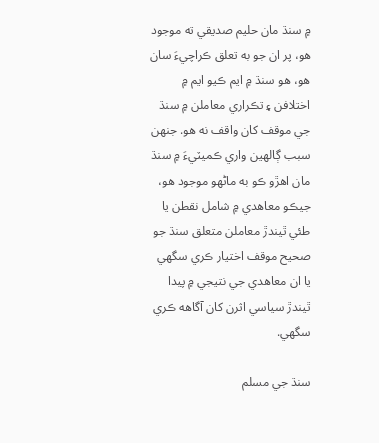۾ سنڌ مان حليم صديقي ته موجود هو، پر ان جو به تعلق ڪراچيءَ سان هو، هو سنڌ ۾ ايم ڪيو ايم ۾ اختلافن ۽ تڪراري معاملن ۾ سنڌ جي موقف کان واقف نه هو. جنهن سبب ڳالهين واري ڪميٽيءَ ۾ سنڌ مان اهڙو ڪو به ماڻهو موجود هو، جيڪو معاهدي ۾ شامل نقطن يا طئي ٿيندڙ معاملن متعلق سنڌ جو صحيح موقف اختيار ڪري سگهي يا ان معاهدي جي نتيجي ۾ پيدا ٿيندڙ سياسي اثرن کان آگاهه ڪري سگهي.

سنڌ جي مسلم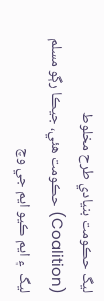ليگ حڪومت بنيادي طرح مخلوط (Coalition) حڪومت هئي، جيڪا رڳو مسلم ليگ  ۽ ايم ڪيو ايم جي وچ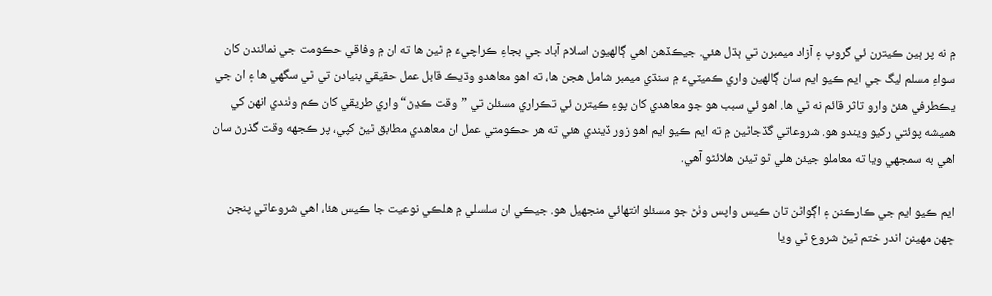۾ نه پر ٻين ڪيترن ئي گروپ ۽ آزاد ميمبرن تي ٻڌل هئي. جيڪڏهن اهي ڳالهيون اسلام آباد جي بجاءِ ڪراچيءَ ۾ ٿين ها ته ان ۾ وفاقي حڪومت جي نمائندن کان سواءِ مسلم ليگ جي ايم ڪيو ايم سان ڳالهين واري ڪميٽيءَ ۾ سنڌي ميمبر شامل هجن ها، ته اهو معاهدو وڌيڪ قابل عمل حقيقي بنيادن تي ٿي سگهي ها ۽ ان جي يڪطرفي هئڻ وارو تاثر قائم نه ٿي ها. اهو ئي سبب هو جو معاهدي کان پوءِ ڪيترن ئي تڪراري مسئلن تي ”وقت ڪڍڻ“ واري طريقي کان ڪم وٺندي انهن کي هميشه پوئتي رکيو ويندو هو. شروعاتي گڏجاڻين ۾ ته ايم ڪيو ايم اهو زور ڏيندي هئي ته هر حڪومتي عمل ان معاهدي مطابق ٿيڻ کپي، پر ڪجهه وقت گذرڻ سان اهي به سمجهي ويا ته معاملو جيئن هلي ٿو تيئن هلائڻو آهي.

ايم ڪيو ايم جي ڪارڪنن ۽ اڳواڻن تان ڪيس واپس وٺڻ جو مسئلو انتهائي منجهيل هو. جيڪي ان سلسلي ۾ هلڪي نوعيت جا ڪيس هئا، اهي شروعاتي پنجن ڇهن مهينن اندر ختم ٿيڻ شروع ٿي ويا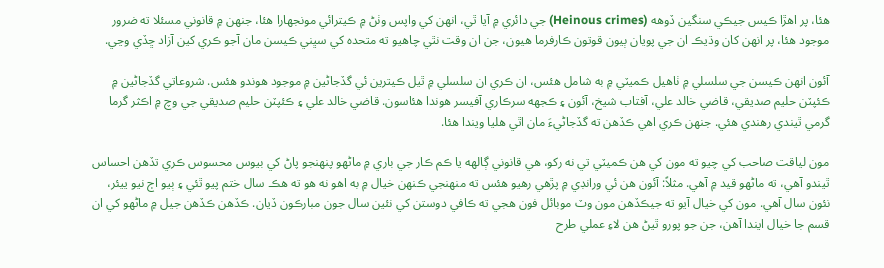هئا، پر اهڙا ڪيس جيڪي سنگين ڏوهه (Heinous crimes) جي دائري ۾ آيا ٿي، انهن کي واپس وٺڻ ۾ ڪيترائي مونجهارا هئا، جنهن ۾ قانوني مسئلا ته ضرور موجود هئا، پر انهن کان وڌيڪ ان جي پويان ٻيون قوتون ڪارفرما هيون، جن ان وقت نٿي چاهيو ته متحده کي سڀني ڪيسن مان آجو ڪري کين آزاد ڇڏي وڃي.

آئون انهن ڪيسن جي سلسلي ۾ ٺاهيل ڪميٽي ۾ به شامل هئس، ان ڪري ان سلسلي ۾ ٿيل ڪيترين ئي گڏجاڻين ۾ موجود هوندو هئس. شروعاتي گڏجاڻين ۾ ڪئپٽن حليم صديقي، قاضي خالد علي، آفتاب شيخ، آئون ۽ ڪجهه سرڪاري آفيسر هوندا هئاسون. قاضي خالد علي ۽ ڪئپٽن حليم صديقي جي وچ ۾ اڪثر گرما گرمي ٿيندي رهندي هئي. جنهن ڪري اهي ڪڏهن ته گڏجاڻيءَ مان اٿي هليا ويندا هئا.

مون لياقت صاحب کي چيو ته مون کي هن ڪميٽي تي نه رکو، هي قانوني ڳالهه يا ڪم ڪار جي باري ۾ ماڻهو پنهنجو پاڻ کي بيوس محسوس ڪري تڏهن احساس ٿيندو آهي، ته ماڻهو قيد ۾ آهي. مثلاً: آئون هن ئي ورانڊي ۾ پڙهي رهيو هئس ته منهنجي ڪنهن خيال ۾ به اهو نه هو ته هڪ سال ختم پيو ٿئي ۽ ٻيو اڄ نيو ييئر، نئون سال آهي. مون کي خيال آيو ته جيڪڏهن مون وٽ موبائل فون هجي ته ڪافي دوستن کي نئين سال جون مبارڪون ڏيان. ڪڏهن ڪڏهن جيل ۾ ماڻهو کي ان قسم جا خيال ايندا آهن، جن جو پورو ٿيڻ هن لاءِ عملي طرح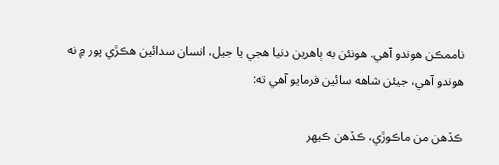ناممڪن هوندو آهي. هونئن به ٻاهرين دنيا هجي يا جيل، انسان سدائين هڪڙي پور ۾ نه هوندو آهي، جيئن شاهه سائين فرمايو آهي ته:

ڪڏهن من ماڪوڙي، ڪڏهن ڪيهر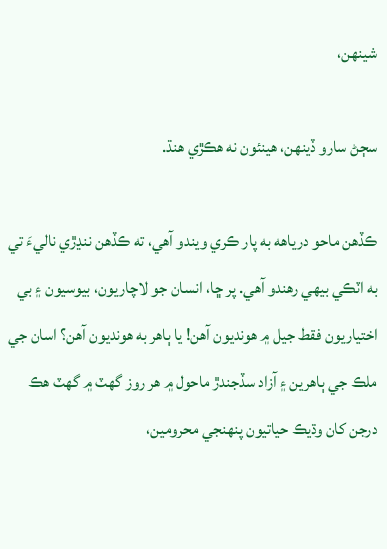شينهن،

سڄڻ سارو ڏينهن، هينئون نه هڪڙي هنڌ.

ڪڏهن ماحو درياهه به پار ڪري ويندو آهي، ته ڪڏهن ننڍڙي ناليءَ تي به اٽڪي بيهي رهندو آهي. پر ڇا، انسان جو لاچاريون، بيوسيون ۽ بي اختياريون فقط جيل ۾ هونديون آهن! يا ٻاهر به هونديون آهن؟ اسان جي ملڪ جي ٻاهرين ۽ آزاد سڏجندڙ ماحول ۾ هر روز گهٽ ۾ گهٽ هڪ درجن کان وڌيڪ حياتيون پنهنجي محرومين،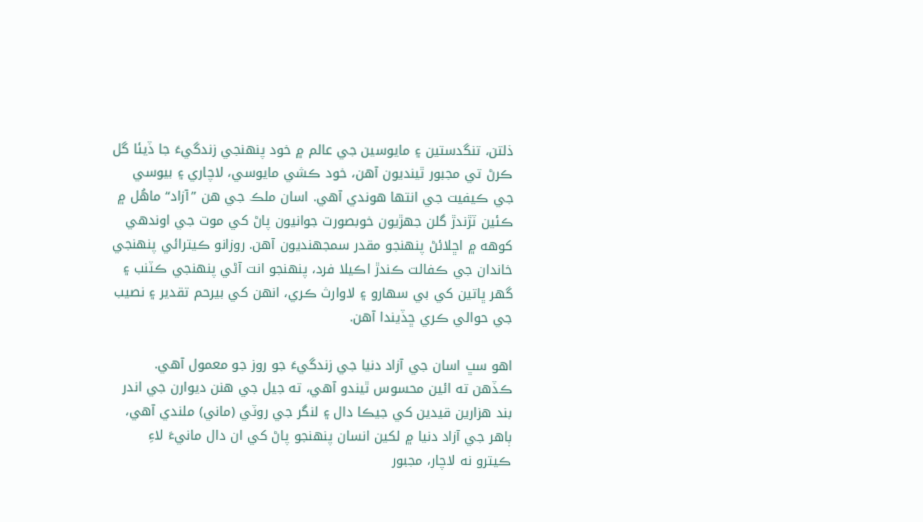ذلتن، تنگدستين ۽ مايوسين جي عالم ۾ خود پنهنجي زندگيءَ جا ڏيئا گل ڪرڻ تي مجبور ٿينديون آهن، خود ڪشي مايوسي، لاچاري ۽ بيوسي جي ڪيفيت جي انتها هوندي آهي. اسان ملڪ جي هن ”آزاد“ ماهُل ۾ ڪئين ٽڙندڙ گلن جهڙيون خوبصورت جوانيون پاڻ کي موت جي اوندهي کوهه ۾ اڇلائڻ پنهنجو مقدر سمجهنديون آهن. روزانو ڪيترائي پنهنجي خاندان جي ڪفالت ڪندڙ اڪيلا فرد، پنهنجو انت آڻي پنهنجي ڪٽنب ۽ گهر ڀاتين کي بي سهارو ۽ لاوارث ڪري، انهن کي بيرحم تقدير ۽ نصيب جي حوالي ڪري ڇڏيندا آهن.

اهو سڀ اسان جي آزاد دنيا جي زندگيءَ جو روز جو معمول آهي. ڪڏهن ته ائين محسوس ٿيندو آهي، ته جيل جي هنن ديوارن جي اندر بند هزارين قيدين کي جيڪا دال ۽ لنگر جي روٽي (ماني) ملندي آهي، ٻاهر جي آزاد دنيا ۾ لکين انسان پنهنجو پاڻ کي ان دال مانيءَ لاءِ ڪيترو نه لاچار، مجبور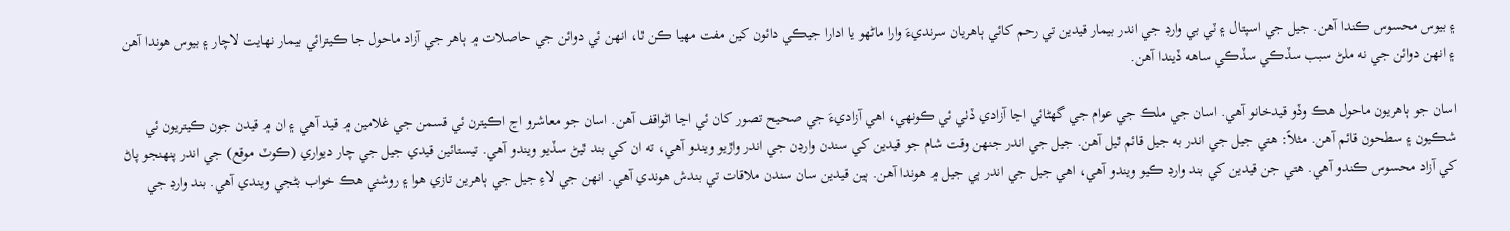۽ بيوس محسوس ڪندا آهن. جيل جي اسپتال ۽ ٽي بي وارڊ جي اندر بيمار قيدين تي رحم کائي ٻاهريان سرنديءَ وارا ماڻهو يا ادارا جيڪي دائون کين مفت مهيا ڪن ٿا، انهن ئي دوائن جي حاصلات ۾ ٻاهر جي آزاد ماحول جا ڪيترائي بيمار نهايت لاچار ۽ بيوس هوندا آهن ۽ انهن دوائن جي نه ملڻ سبب سڏڪي سڏڪي ساهه ڏيندا آهن.

اسان جو ٻاهريون ماحول هڪ وڏو قيدخانو آهي. اسان جي ملڪ جي عوام جي گهڻائي اڃا آزادي ڏٺي ئي ڪونهي، اهي آزاديءَ جي صحيح تصور کان ئي اڃا اڻواقف آهن. اسان جو معاشرو اڃ اڪيترن ئي قسمن جي غلامين ۾ قيد آهي ۽ ان ۾ قيدن جون ڪيتريون ئي شڪيون ۽ سطحون قائم آهن. مثلاً: هتي جيل جي اندر به جيل قائم ٿيل آهن. جيل جي اندر جنهن وقت شام جو قيدين کي سندن وارڊن جي اندر واڙيو ويندو آهي، ته ان کي بند ٿيڻ سڏيو ويندو آهي. تيستائين قيدي جيل جي چار ديواري (ڪوٽ موقع) جي اندر پنهنجو پاڻ کي آزاد محسوس ڪندو آهي. هتي جن قيدين کي بند وارڊ ڪيو ويندو آهي، اهي جيل جي اندر ٻي جيل ۾ هوندا آهن. ٻين قيدين سان سندن ملاقات تي بندش هوندي آهي. انهن جي لاءِ جيل جي ٻاهرين تازي هوا ۽ روشني هڪ خواب بڻجي ويندي آهي. بند وارڊ جي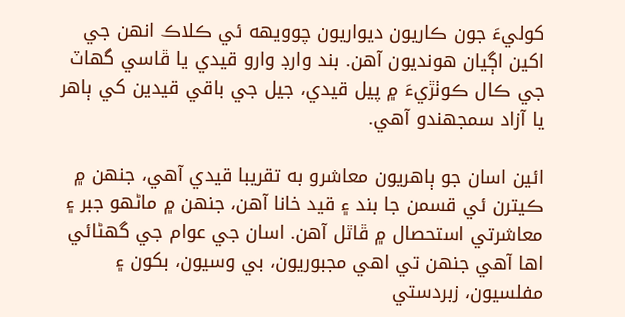کوليءَ جون ڪاريون ديواريون چوويهه ئي ڪلاڪ انهن جي اکين اڳيان هونديون آهن. بند وارڊ وارو قيدي يا ڦاسي گهاٽ جي ڪال ڪوٺڙيءَ ۾ پيل قيدي، جيل جي باقي قيدين کي ٻاهر يا آزاد سمجهندو آهي.

ائين اسان جو ٻاهريون معاشرو به تقريبا قيدي آهي، جنهن ۾ ڪيترن ئي قسمن جا بند ۽ قيد خانا آهن، جنهن ۾ ماڻهو جبر ۽ معاشرتي استحصال ۾ ڦاٿل آهن. اسان جي عوام جي گهڻائي اها آهي جنهن تي اهي مجبوريون، بي وسيون، بکون ۽ مفلسيون، زبردستي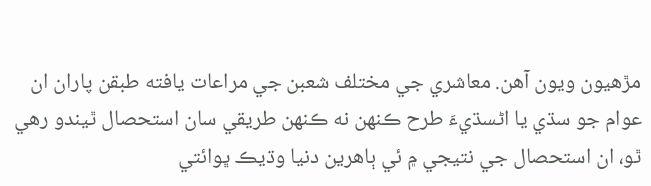مڙهيون ويون آهن. معاشري جي مختلف شعبن جي مراعات يافته طبقن پاران ان عوام جو سڌي يا اڻسڌيءَ طرح ڪنهن نه ڪنهن طريقي سان استحصال ٿيندو رهي ٿو، ان استحصال جي نتيجي ۾ ئي ٻاهرين دنيا وڌيڪ ڀوائتي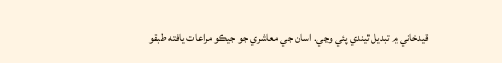قيدخاني ۾ تبديل ٿيندي پئي وڃي. اسان جي معاشري جو جيڪو مراعات يافته طبقو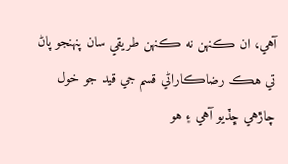آهي، ان ڪنهن نه ڪنهن طريقي سان پنهنجو پاڻ تي هڪ رضاڪاراڻي قسم جي قيد جو خول چاڙهي ڇڏيو آهي ۽ هو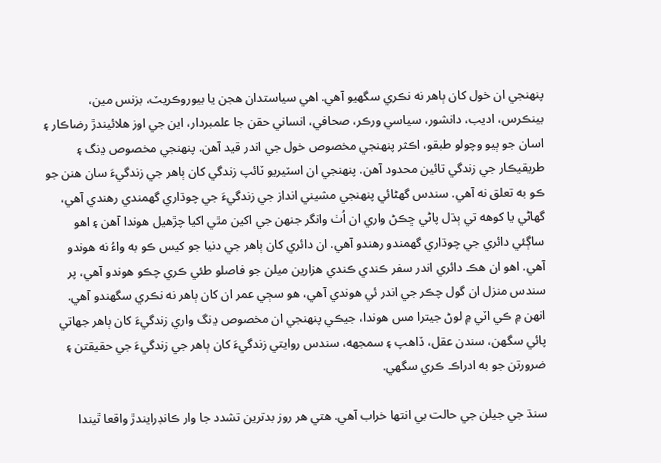پنهنجي ان خول کان ٻاهر نه نڪري سگهيو آهي. اهي سياستدان هجن يا بيوروڪريٽ، بزنس مين، بينڪرس، اديب، دانشور، سياسي ورڪر، صحافي، انساني حقن جا علمبردار، اين جي اوز هلائيندڙ رضاڪار ۽ اسان جو ٻيو وچولو طبقو، اڪثر پنهنجي مخصوص خول جي اندر قيد آهن. پنهنجي مخصوص ڍنگ ۽ طريقيڪار جي زندگي تائين محدود آهن. پنهنجي ان اسٽيريو ٽائپ زندگي کان ٻاهر جي زندگيءَ سان هنن جو ڪو به تعلق نه آهي. سندس گهڻائي پنهنجي مشيني انداز جي زندگيءَ جي چوڌاري گهمندي رهندي آهي، گهاڻي يا کوهه تي ٻڌل پاڻي ڇڪڻ واري ان اُٺ وانگر جنهن جي اکين مٿي اکيا چڙهيل هوندا آهن ۽ اهو ساڳئي دائري جي چوڌاري گهمندو رهندو آهي. ان دائري کان ٻاهر جي دنيا جو کيس ڪو به واءُ نه هوندو آهي. اهو ان هڪ دائري اندر سفر ڪندي ڪندي هزارين ميلن جو فاصلو طئي ڪري چڪو هوندو آهي، پر سندس منزل ان گول چڪر جي اندر ئي هوندي آهي، هو سڄي عمر ان کان ٻاهر نه نڪري سگهندو آهي. انهن ۾ ڪي اٽي ۾ لوڻ جيترا مس هوندا، جيڪي پنهنجي ان مخصوص ڍنگ واري زندگيءَ کان ٻاهر جهاتي پائي سگهن، سندن عقل، ڏاهپ ۽ سمجهه، سندس روايتي زندگيءَ کان ٻاهر جي زندگيءَ جي حقيقتن ۽ ضرورتن جو به ادراڪ ڪري سگهي.

سنڌ جي جيلن جي حالت بي انتها خراب آهي. هتي هر روز بدترين تشدد جا وار ڪانڊرايندڙ واقعا ٿيندا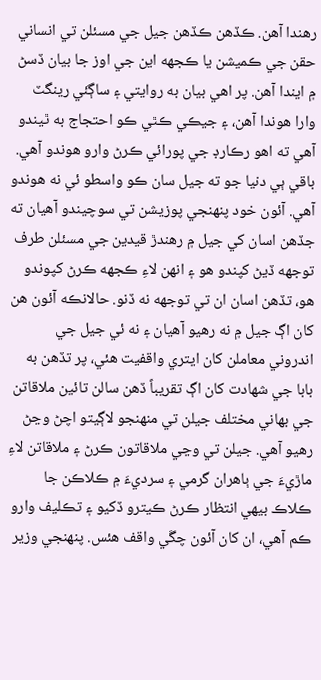رهندا آهن. ڪڏهن ڪڏهن جيل جي مسئلن تي انساني حقن جي ڪميشن يا ڪجهه اين جي اوز جا بيان ڏسڻ ۾ ايندا آهن. پر اهي بيان به روايتي ۽ ساڳئي رينگٽ وارا هوندا آهن، ۽ جيڪي ڪٿي ڪو احتجاج به ٿيندو آهي ته اهو رڪارڊ جي پورائي ڪرڻ وارو هوندو آهي. باقي ٻي دنيا جو ته جيل سان ڪو واسطو ئي نه هوندو آهي. آئون خود پنهنجي پوزيشن تي سوچيندو آهيان ته جڏهن اسان کي جيل ۾ رهندڙ قيدين جي مسئلن طرف توجهه ڏيڻ کپندو هو ۽ انهن لاءِ ڪجهه ڪرڻ کپوندو هو، تڏهن اسان ان تي توجهه نه ڏنو. حالانڪه آئون هن کان اڳ جيل ۾ نه رهيو آهيان ۽ نه ئي جيل جي اندروني معاملن کان ايتري واقفيت هئي، پر تڏهن به بابا جي شهادت کان اڳ تقريباً ڏهن سالن تائين ملاقاتن جي بهاني مختلف جيلن تي منهنجو لاڳيتو اچڻ وڃڻ رهيو آهي. جيلن تي وڃي ملاقاتون ڪرڻ ۽ ملاقاتن لاءِ ماڙيءَ جي ٻاهران گرمي ۽ سرديءَ ۾ ڪلاڪن جا ڪلاڪ بيهي انتظار ڪرڻ ڪيترو ڏکيو ۽ تڪليف وارو ڪم آهي، ان کان آئون چڱي واقف هئس. پنهنجي وزير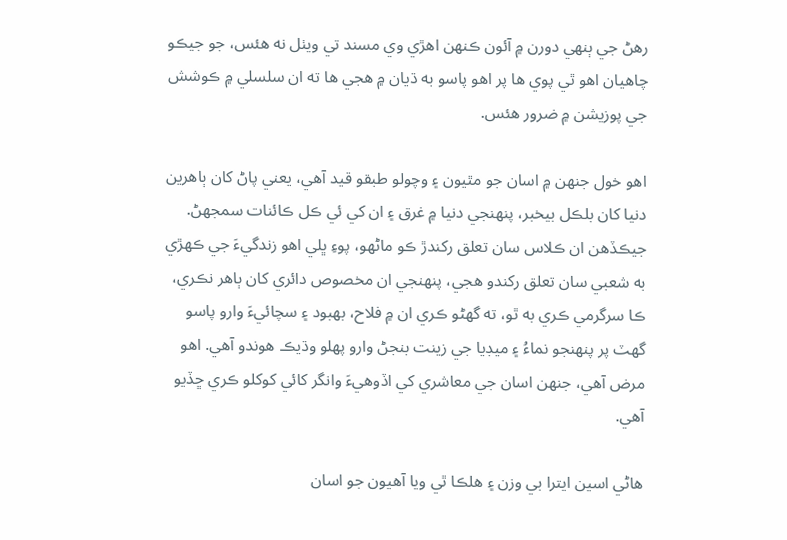رهڻ جي ٻنهي دورن ۾ آئون ڪنهن اهڙي وي مسند تي ويٺل نه هئس، جو جيڪو چاهيان اهو ٿي پوي ها پر اهو پاسو به ڌيان ۾ هجي ها ته ان سلسلي ۾ ڪوشش جي پوزيشن ۾ ضرور هئس.

اهو خول جنهن ۾ اسان جو مٿيون ۽ وچولو طبقو قيد آهي، يعني پاڻ کان ٻاهرين دنيا کان بلڪل بيخبر، پنهنجي دنيا ۾ غرق ۽ ان کي ئي ڪل ڪائنات سمجهڻ. جيڪڏهن ان ڪلاس سان تعلق رکندڙ ڪو ماڻهو، پوءِ ڀلي اهو زندگيءَ جي ڪهڙي به شعبي سان تعلق رکندو هجي، پنهنجي ان مخصوص دائري کان ٻاهر نڪري، ڪا سرگرمي ڪري به ٿو، ته گهڻو ڪري ان ۾ فلاح، بهبود ۽ سچائيءَ وارو پاسو گهٽ پر پنهنجو نماءُ ۽ ميڊيا جي زينت بنجڻ وارو پهلو وڌيڪ هوندو آهي. اهو مرض آهي، جنهن اسان جي معاشري کي اڏوهيءَ وانگر کائي کوکلو ڪري ڇڏيو آهي.

هاڻي اسين ايترا بي وزن ۽ هلڪا ٿي ويا آهيون جو اسان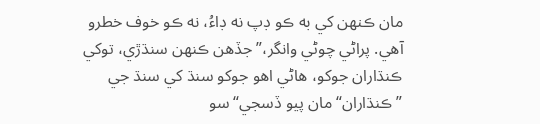مان ڪنهن کي به ڪو ڊپ نه ڊاءُ، نه ڪو خوف خطرو آهي. پراڻي چوڻي وانگر،”جڏهن ڪنهن سنڌڙي، توکي ڪنڌاران جوکو، هاڻي اهو جوکو سنڌ کي سنڌ جي ”ڪنڌاران“ مان پيو ڏسجي“ سو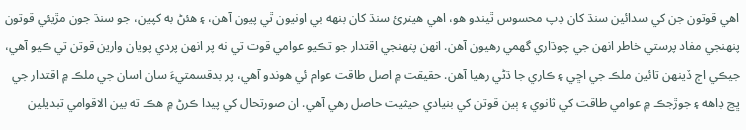اهي قوتون جن کي سدائين سنڌ کان ڊپ محسوس ٿيندو هو، اهي هينرئ سنڌ کان بنهه بي اونيون ٿي پيون آهن، ۽ هئڻ به کپين، جو سنڌ جون مڙيئي قوتون پنهنجي مفاد پرستي خاطر انهن جي چوڌاري گهمي رهيون آهن. انهن پنهنجي اقتدار جو تڪيو عوامي قوت تي نه پر انهن پردي پويان وارين قوتن تي ڪيو آهي، جيڪي اڄ ڏينهن تائين ملڪ جي اڇي ۽ ڪاري جا ڌڻي رهيا آهن. حقيقت ۾ اصل طاقت عوام ئي هوندو آهي، پر بدقسمتيءَ سان اسان جي ملڪ ۾ اقتدار جي ڀڃ ڊاهه ۽ جوڙجڪ ۾ عوامي طاقت کي ثانوي ۽ ٻين قوتن کي بنيادي حيثيت حاصل رهي آهي. ان صورتحال کي پيدا ڪرڻ ۾ هڪ ته بين الاقوامي تبديلين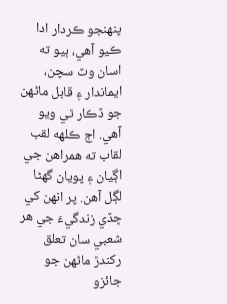پنهنجو ڪردار ادا ڪيو آهي، ٻيو ته اسان وٽ سچن، ايماندار ۽ قابل ماڻهن جو ڏڪار ٿي ويو آهي. اڄ ڪلهه لقب لقاب ته همراهن جي اڳيان ۽ پويان گهڻا لڳل آهن. پر انهن کي ڇڏي زندگيءَ جي هر شعبي سان تعلق رکندڙ ماڻهن جو جائزو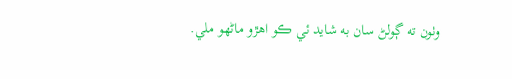وٺون ته ڳولڻ سان به شايد ئي ڪو اهڙو ماڻهو ملي.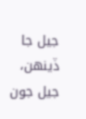جيل جا ڏينهن، جيل جون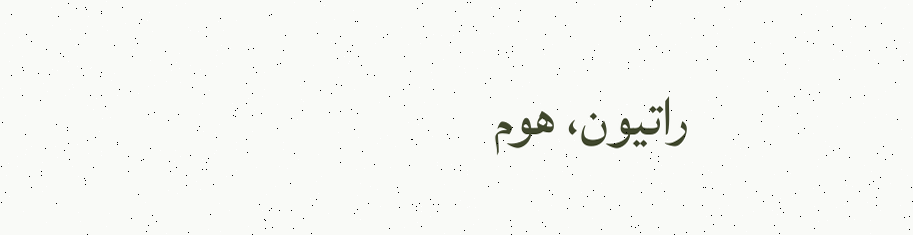راتيون، هوم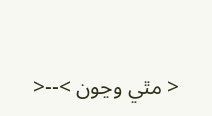< مٿي وڃون >--<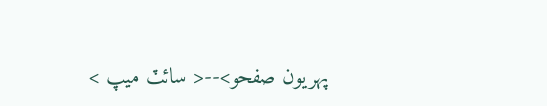پهريون صفحو>--< سائٽ ميپ >